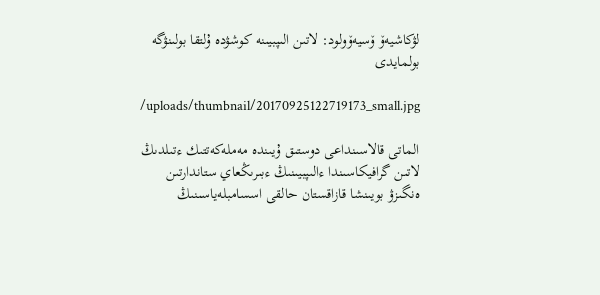لۋكاشيەۆ ۆسيەۆولود: لاتىن الىپبيىنە كوشۋدە ۇلتقا بولىنۋگە بولمايدى

/uploads/thumbnail/20170925122719173_small.jpg

الماتى قالاسىنداعى دوستىق ۇيىندە مەملەكەتتىك ءتىلدىڭ لاتىن گرافيكاسىندا ءالىپبيىنىڭ ءبىرىڭعاي ستاندارتىن ەنگىزۋ بويىنشا قازاقستان حالقى اسسامبلەياسىنىڭ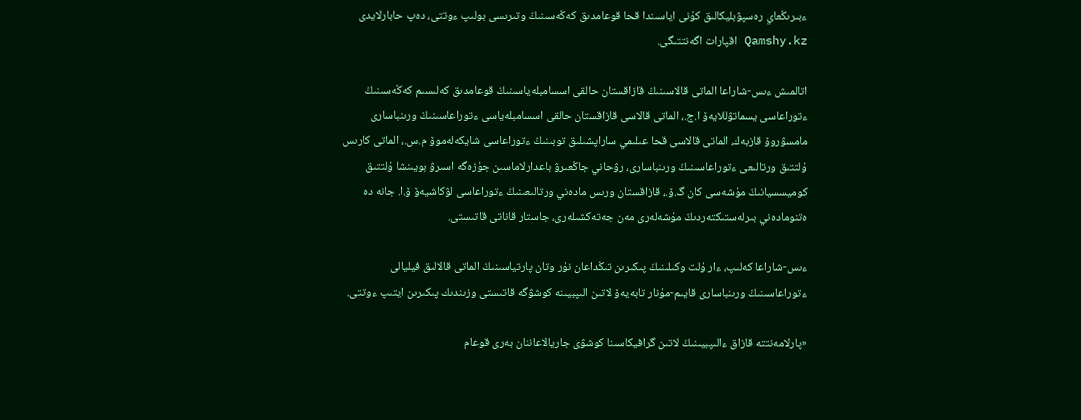ءبىرىڭعاي رەسپۋبليكالىق كۇنى اياسىندا قحا قوعامدىق كەڭەسىنىڭ وتىرىسى بولىپ ءوتتى، دەپ حابارلايدى Qamshy.kz اقپارات اگەنتتىگى.

اتالمىش ءىس-شاراعا الماتى قالاسىنىڭ قازاقستان حالقى اسسامبلەياسىنىڭ قوعامدىق كەلىسىم كەڭەسىنىڭ ءتوراعاسى يسماتۋللايەۆ ا.ج.، الماتى قالاسى قازاقستان حالقى اسسامبلەياسى ءتوراعاسىنىڭ ورىنباسارى مامسۋروۆ قازبەك، الماتى قالاسى قحا عىلىمي ساراپشىلىق توبىنىڭ ءتوراعاسى شايكەلەموۆ م.س.، الماتى كارىس ۇلتتىق ورتالىعى ءتوراعاسىنىڭ ورىنباسارى، رۋحاني جاڭعىرۋ باعدارلاماسىن جۇزەگە اسىرۋ بويىنشا ۇلتتىق كوميسسيانىڭ مۇشەسى كان گ.ۆ.، قازاقستان ورىس مادەني ورتالىعىنىڭ ءتوراعاسى لۋكاشيەۆ ۆ.ا. جانە دە ەتنومادەني بىرلەستىكتەردىڭ مۇشەلەرى مەن جەتەكشىلەرى، جاستار قاناتى قاتىستى.

ءىس-شاراعا كەلىپ، ءار ۇلت وكىلىنىڭ پىكىرىن تىڭداعان نۇر وتان پارتياسىنىڭ الماتى قالالىق فيليالى ءتوراعاسىنىڭ ورىنباسارى قايىم-مۇنار تابەيەۆ لاتىن الىپبيىنە كوشۋگە قاتىستى وزىندىك پىكىرىن ايتىپ ءوتتى.

«پارلامەنتتە قازاق ءالىپبيىنىڭ لاتىن گرافيكاسىنا كوشۋى جاريالاعاننان بەرى قوعام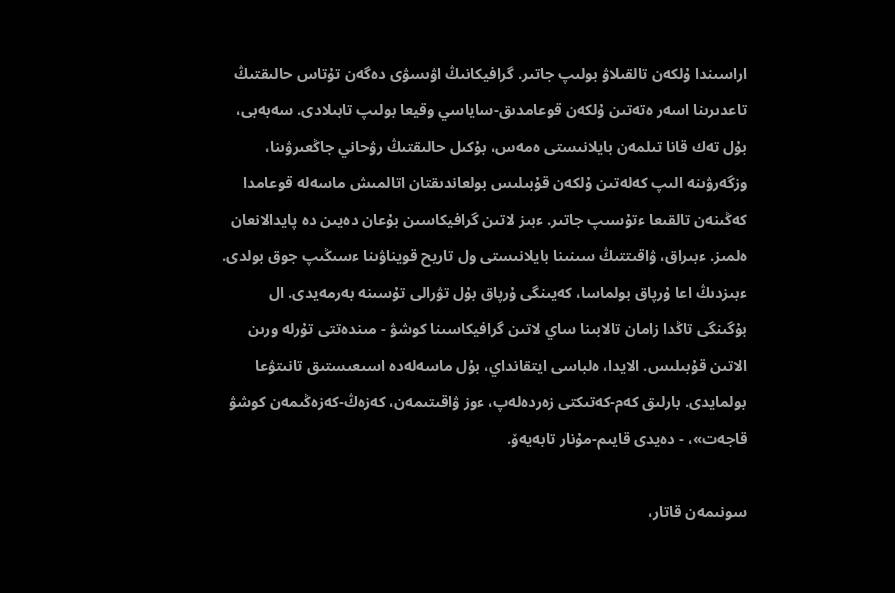اراسىندا ۇلكەن تالقىلاۋ بولىپ جاتىر. گرافيكانىڭ اۋىسۋى دەگەن تۇتاس حالىقتىڭ تاعدىرىنا اسەر ەتەتىن ۇلكەن قوعامدىق-ساياسي وقيعا بولىپ تابىلادى. سەبەبى، بۇل تەك قانا تىلمەن بايلانىستى ەمەس، بۇكىل حالىقتىڭ رۋحاني جاڭعىرۋىنا، وزگەرۋىنە الىپ كەلەتىن ۇلكەن قۇبىلىس بولعاندىقتان اتالمىش ماسەلە قوعامدا كەڭىنەن تالقىعا ءتۇسىپ جاتىر. ءبىز لاتىن گرافيكاسىن بۇعان دەيىن دە پايدالانعان ەلمىز. ءبىراق، ۋاقىتتىڭ سىنىنا بايلانىستى ول تاريح قويناۋىنا ءسىڭىپ جوق بولدى. ءبىزدىڭ اعا ۇرپاق بولماسا، كەيىنگى ۇرپاق بۇل تۋرالى تۇسىنە بەرمەيدى. ال بۇگىنگى تاڭدا زامان تالابىنا ساي لاتىن گرافيكاسىنا كوشۋ - مىندەتتى تۇرلە ورىن الاتىن قۇبىلىس. الايدا، ەلباسى ايتقانداي، بۇل ماسەلەدە اسىعىستىق تانىتۋعا بولمايدى. بارلىق كەم-كەتىكتى زەردەلەپ، ءوز ۋاقىتىمەن، كەزەڭ-كەزەڭىمەن كوشۋ قاجەت»، - دەيدى قايىم-مۇنار تابەيەۆ.

سونىمەن قاتار،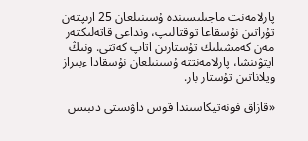پارلامەنت ماجىلىسىندە ۇسىنىلعان 25 ارىپتەن تۇراتىن نۇسقاعا توقتالىپ، ونداعى قاتەلىكتەر مەن كەمشىلىك تۇستارىن اتاپ كەتتى. ونىڭ ايتۋىنشا، پارلامەنتتە ۇسىنىلعان نۇسقادا ءبىراز ويلاناتىن تۇستار بار.

«قازاق فونەتيكاسىندا قوس داۋىستى دىبىس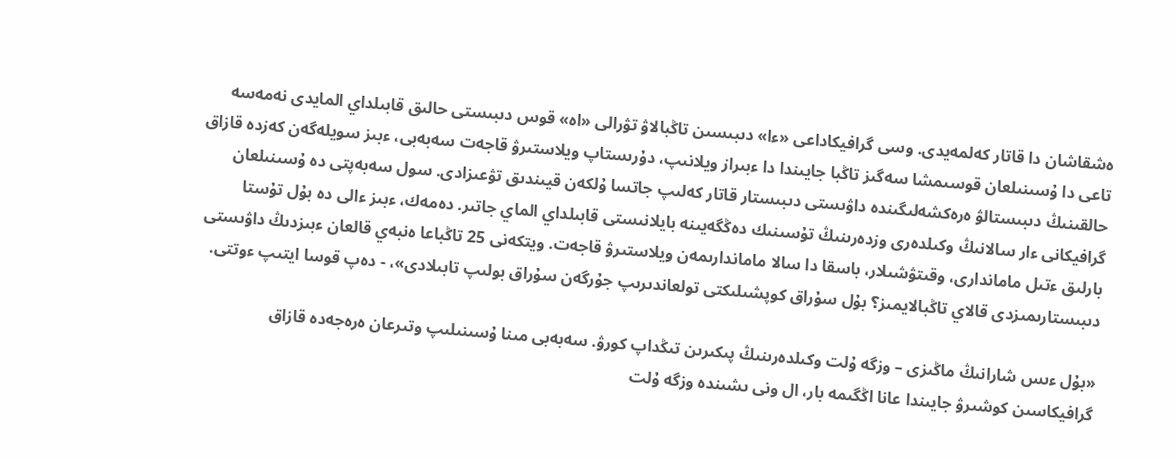ەشقاشان دا قاتار كەلمەيدى. وسى گرافيكاداعى «ءا» دىبىسىن تاڭبالاۋ تۋرالى «اە» قوس دىبىستى حالىق قابىلداي المايدى نەمەسە تاعى دا ۇسىنىلعان قوسىمشا سەگىز تاڭبا جايىندا دا ءبىراز ويلانىپ، دۇرىستاپ ويلاستىرۋ قاجەت سەبەبى، ءبىز سويلەگەن كەزدە قازاق حالقىنىڭ دىبىستالۋ ەرەكشەلىگىندە داۋىستى دىبىستار قاتار كەلىپ جاتسا ۇلكەن قيىندىق تۋعىزادى. سول سەبەپتى دە ۇسىنىلعان گرافيكانى ءار سالانىڭ وكىلدەرى وزدەرىنىڭ تۇسىنىك دەڭگەيىنە بايلانىستى قابىلداي الماي جاتىر. دەمەك، ءبىز ءالى دە بۇل تۇستا بارلىق ءتىل ماماندارى، وقىتۋشىلار، باسقا دا سالا ماماندارىمەن ويلاستىرۋ قاجەت. ويتكەنى 25 تاڭباعا ەنبەي قالعان ءبىزدىڭ داۋىستى دىبىستارىمىزدى قالاي تاڭبالايمىز؟ بۇل سۇراق كوپشىلىكتى تولعاندىرىپ جۇرگەن سۇراق بولىپ تابىلادى»، - دەپ قوسا ايتىپ ءوتتى.

«بۇل ءىس شارانىڭ ماڭىزى – وزگە ۇلت وكىلدەرىنىڭ پىكىرىن تىڭداپ كورۋ. سەبەبى مىنا ۇسىنىلىپ وتىرعان ەرەجەدە قازاق گرافيكاسىن كوشىرۋ جايىندا عانا اڭگىمە بار، ال ونى ىشىندە وزگە ۇلت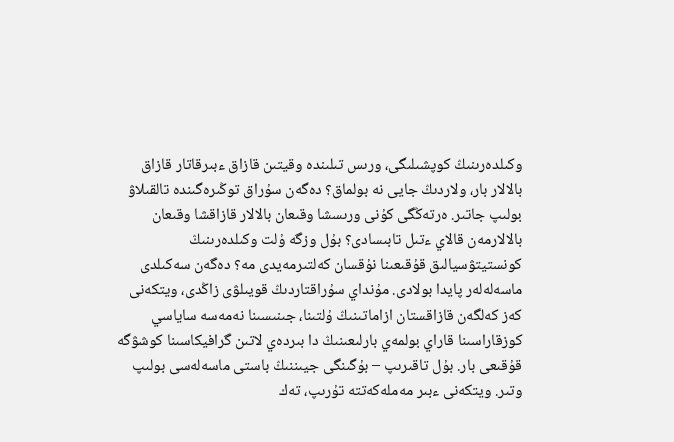وكىلدەرىنىڭ كوپشىلىگى، ورىس تىلىندە وقيتىن قازاق ءبىرقاتار قازاق بالالار بار، ولاردىڭ جايى نە بولماق؟ دەگەن سۇراق توڭىرەگىندە تالقىلاۋ بولىپ جاتىر. ەرتەڭگى كۇنى ورىسشا وقىعان بالالار قازاقشا وقىعان بالالارمەن قالاي ءتىل تابىسادى؟ بۇل وزگە ۇلت وكىلدەرىنىڭ كونستيتۋسيالىق قۇقىعىنا نۇقسان كەلتىرمەيدى مە؟ دەگەن سەكىلدى ماسەلەلەر پايدا بولادى. مۇنداي سۇراقتاردىڭ قويىلۋى زاڭدى، ويتكەنى كەز كەلگەن قازاقستان ازاماتىنىڭ ۇلتىنا، جىنىسىنا نەمەسە ساياسي كوزقاراسىنا قاراي بولمەي بارلىعىنىڭ دا بىردەي لاتىن گرافيكاسىنا كوشۋگە قۇقىعى بار. بۇل تاقىرىپ – بۇگىنگى جيىننىڭ باستى ماسەلەسى بولىپ وتىر. ويتكەنى ءبىر مەملەكەتتە تۇرىپ، تەك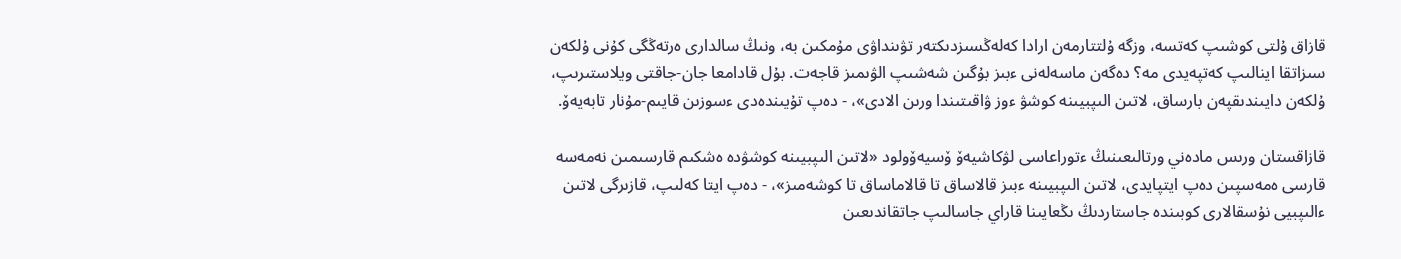قازاق ۇلتى كوشىپ كەتسە، وزگە ۇلتتارمەن ارادا كەلەڭسىزدىكتەر تۋىنداۋى مۇمكىن بە، ونىڭ سالدارى ەرتەڭگى كۇنى ۇلكەن سىزاتقا اينالىپ كەتپەيدى مە؟ دەگەن ماسەلەنى ءبىز بۇگىن شەشىپ الۋىمىز قاجەت. بۇل قادامعا جان-جاقتى ويلاستىرىپ، ۇلكەن دايىندىقپەن بارساق، لاتىن الىپبيىنە كوشۋ ءوز ۋاقىتىندا ورىن الادى»، - دەپ تۇيىندەدى ءسوزىن قايىم-مۇنار تابەيەۆ.

قازاقستان ورىس مادەني ورتالىعىنىڭ ءتوراعاسى لۋكاشيەۆ ۆسيەۆولود «لاتىن الىپبيىنە كوشۋدە ەشكىم قارسىمىن نەمەسە قارسى ەمەسپىن دەپ ايتپايدى، لاتىن الىپبيىنە ءبىز قالاساق تا قالاماساق تا كوشەمىز»، - دەپ ايتا كەلىپ، قازىرگى لاتىن ءالىپبيى نۇسقالارى كوبىندە جاستاردىڭ ىڭعايىنا قاراي جاسالىپ جاتقاندىعىن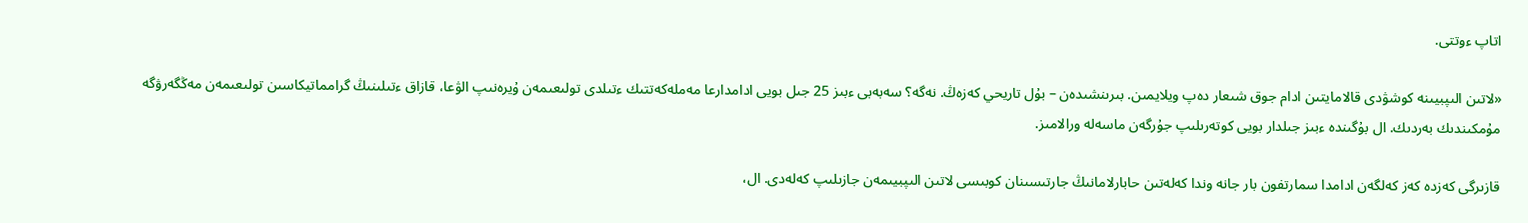اتاپ ءوتتى.

«لاتىن الىپبيىنە كوشۋدى قالامايتىن ادام جوق شىعار دەپ ويلايمىن. بىرىنشىدەن – بۇل تاريحي كەزەڭ. نەگە؟ سەبەبى ءبىز 25 جىل بويى ادامدارعا مەملەكەتتىك ءتىلدى تولىعىمەن ۇيرەنىپ الۋعا، قازاق ءتىلىنىڭ گرامماتيكاسىن تولىعىمەن مەڭگەرۋگە مۇمكىندىك بەردىك. ال بۇگىندە ءبىز جىلدار بويى كوتەرىلىپ جۇرگەن ماسەلە ورالامىز.

قازىرگى كەزدە كەز كەلگەن ادامدا سمارتفون بار جانە وندا كەلەتىن حابارلامانىڭ جارتىسىنان كوبىسى لاتىن الىپبيىمەن جازىلىپ كەلەدى. ال،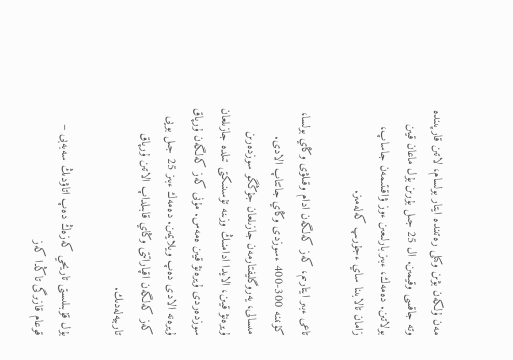مەن ۇلكەن بۋىن وكىلى رەتىندە ايتار بولسام، لاتىن قارپىندە وتە جاقسى وقيمىن. ال 25 جىل بۇرىن بۇل ماعان قيىن بولاتىن. دەمەك، ءبىز بارلىعىن ءوز ۋاقىتىمەن جاساپ، زامان تالابىنا ساي ءجۇرىپ كەلەمىز.

تاعى ءبىر ايتارىم، كەز كەلگەن ادام وقىلۋى وڭاي بولسا، كۇنىنە 300-400 ءسوزدى وڭاي جاتتاپ الادى. مىسالى، يەروگليفتارمەن جازىلعان جۇڭگو سوزدەرىن ۇيرەنۋ قيىن، الايدا ادامنىڭ وزىنە تۇسىنىكتى تىلدە جازىلعان سوزدەردى ۇيرەنۋ قيىن ەمەس. مۇنى كەز كەلگەن ۇرپاق ۇيرەنە الادى دەپ ويلايمىن. دەمەك ءبىز 25 جىل بويى كەز كەلگەن اقپاراتتى وڭاي قابىلداپ الاتىن ۇرپاق تاربيەلەدىك.

بۇل قۇبىلىستى تاريحي كەزەڭ دەپ اتاۋدىڭ سەبەبى – قوعام قازىرگى تاڭدا كەز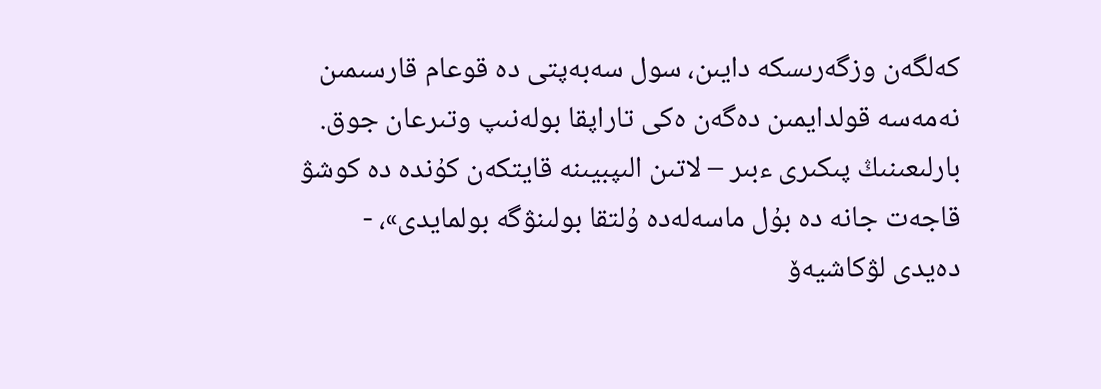كەلگەن وزگەرىسكە دايىن، سول سەبەپتى دە قوعام قارسىمىن نەمەسە قولدايمىن دەگەن ەكى تاراپقا بولەنىپ وتىرعان جوق. بارلىعىنىڭ پىكىرى ءبىر – لاتىن الىپبيىنە قايتكەن كۇندە دە كوشۋ قاجەت جانە دە بۇل ماسەلەدە ۇلتقا بولىنۋگە بولمايدى»، - دەيدى لۋكاشيەۆ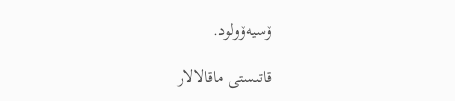ۆسيەۆولود.

قاتىستى ماقالالار